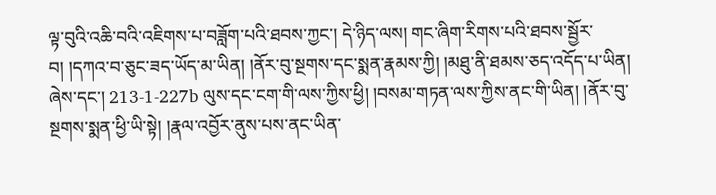ལྟ་བུའི་འཆི་བའི་འཇིགས་པ་བཟློག་པའི་ཐབས་ཀྱང་། དེ་ཉིད་ལས། གང་ཞིག་རིགས་པའི་ཐབས་སྦྱོར་བ། །དཀའ་བ་ཅུང་ཟད་ཡོད་མ་ཡིན། །ནོར་བུ་སྔགས་དང་སྨན་རྣམས་ཀྱི། །མཐུ་ནི་ཐམས་ཅད་འདོད་པ་ཡིན། ཞེས་དང་། 213-1-227b ལུས་དང་ངག་གི་ལས་ཀྱིས་ཕྱི། །བསམ་གཏན་ལས་ཀྱིས་ནང་གི་ཡིན། །ནོར་བུ་སྔགས་སྨན་ཕྱི་ཡི་སྟེ། །རྣལ་འབྱོར་ནུས་པས་ནང་ཡིན་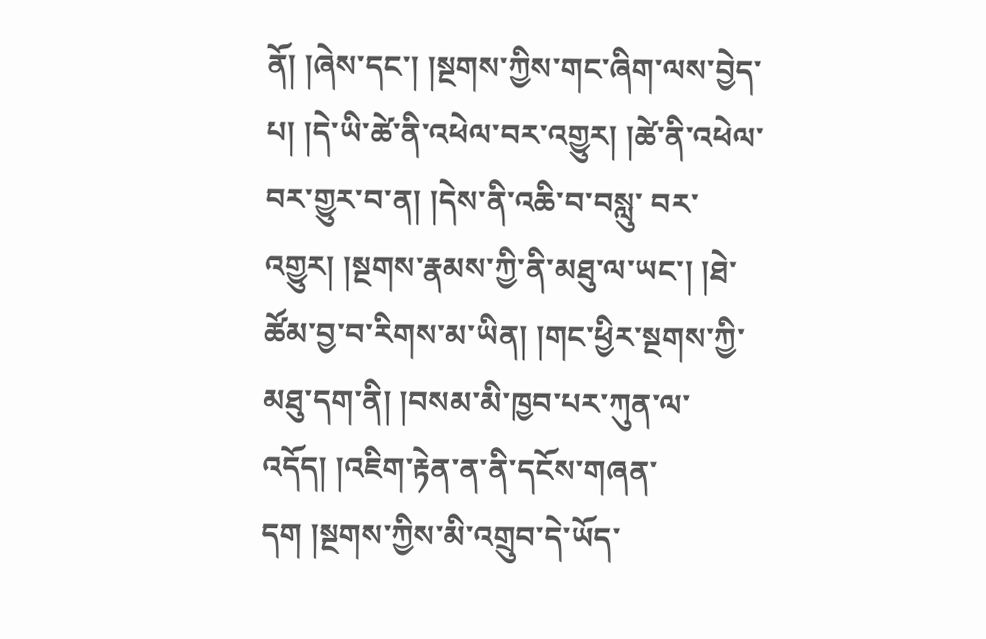ནོ། །ཞེས་དང་། །སྔགས་ཀྱིས་གང་ཞིག་ལས་བྱེད་པ། །དེ་ཡི་ཚེ་ནི་འཕེལ་བར་འགྱུར། །ཚེ་ནི་འཕེལ་བར་གྱུར་བ་ན། །དེས་ནི་འཆི་བ་བསླུ་ བར་འགྱུར། །སྔགས་རྣམས་ཀྱི་ནི་མཐུ་ལ་ཡང་། །ཐེ་ཚོམ་བྱ་བ་རིགས་མ་ཡིན། །གང་ཕྱིར་སྔགས་ཀྱི་མཐུ་དག་ནི། །བསམ་མི་ཁྱབ་པར་ཀུན་ལ་འདོད། །འཇིག་རྟེན་ན་ནི་དངོས་གཞན་དག །སྔགས་ཀྱིས་མི་འགྲུབ་དེ་ཡོད་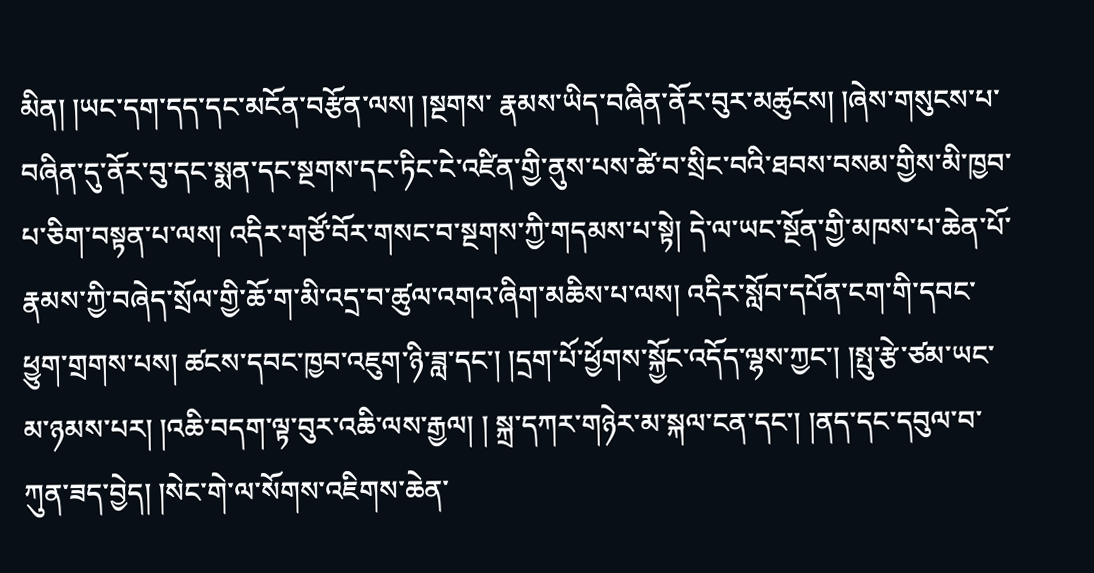མིན། །ཡང་དག་དད་དང་མངོན་བརྩོན་ལས། །སྔགས་ རྣམས་ཡིད་བཞིན་ནོར་བུར་མཚུངས། །ཞེས་གསུངས་པ་བཞིན་དུ་ནོར་བུ་དང་སྨན་དང་སྔགས་དང་ཏིང་ངེ་འཛིན་གྱི་ནུས་པས་ཚེ་བ་སྲིང་བའི་ཐབས་བསམ་གྱིས་མི་ཁྱབ་པ་ཅིག་བསྟན་པ་ལས། འདིར་གཙོ་བོར་གསང་བ་སྔགས་ཀྱི་གདམས་པ་སྟེ། དེ་ལ་ཡང་སྔོན་གྱི་མཁས་པ་ཆེན་པོ་ རྣམས་ཀྱི་བཞེད་སྲོལ་གྱི་ཆོ་ག་མི་འདྲ་བ་ཚུལ་འགའ་ཞིག་མཆིས་པ་ལས། འདིར་སློབ་དཔོན་ངག་གི་དབང་ཕྱུག་གྲགས་པས། ཚངས་དབང་ཁྱབ་འཇུག་ཉི་ཟླ་དང་། །དྲག་པོ་ཕྱོགས་སྐྱོང་འདོད་ལྷས་ཀྱང་། །སྤུ་རྩེ་ཙམ་ཡང་མ་ཉམས་པར། །འཆི་བདག་ལྟ་བུར་འཆི་ལས་རྒྱལ། ། སྐྲ་དཀར་གཉེར་མ་སྐལ་ངན་དང་། །ནད་དང་དབུལ་བ་ཀུན་ཟད་བྱེད། །སེང་གེ་ལ་སོགས་འཇིགས་ཆེན་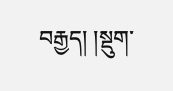བརྒྱད། །སྡུག་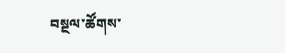བསྔལ་ཚོགས་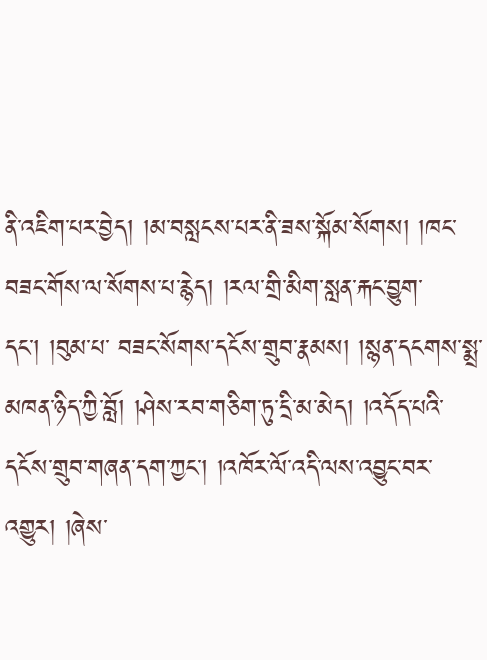ནི་འཇིག་པར་བྱེད། །མ་བསླངས་པར་ནི་ཟས་སྐོམ་སོགས། །ཁང་བཟང་གོས་ལ་སོགས་པ་རྙེད། །རལ་གྲི་མིག་སླན་རྐང་བྱུག་དང་། །བུམ་པ་ བཟང་སོགས་དངོས་གྲུབ་རྣམས། །སྙན་དངགས་སྨྲ་མཁན་ཉིད་ཀྱི་བློ། །ཤེས་རབ་གཅིག་ཏུ་དྲི་མ་མེད། །འདོད་པའི་དངོས་གྲུབ་གཞན་དག་ཀྱང་། །འཁོར་ལོ་འདི་ལས་འབྱུང་བར་འགྱུར། །ཞེས་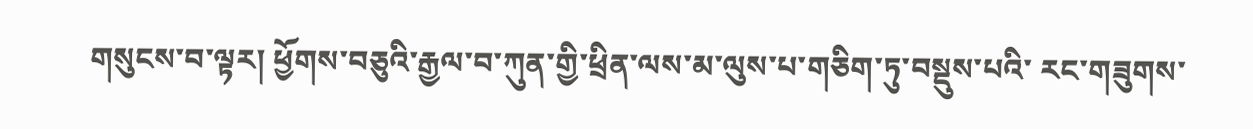གསུངས་བ་ལྟར། ཕྱོགས་བཅུའི་རྒྱལ་བ་ཀུན་གྱི་ཕྲིན་ལས་མ་ལུས་པ་གཅིག་ཏུ་བསྡུས་པའི་ རང་གཟུགས་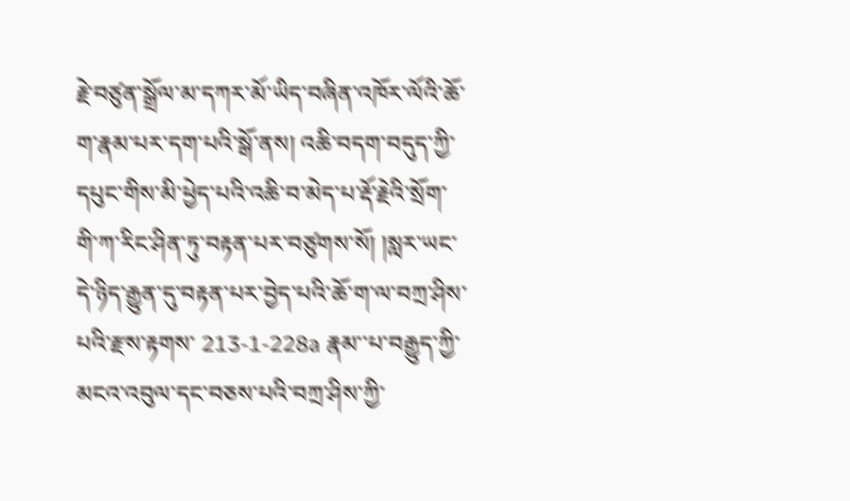རྗེ་བཙུན་སྒྲོལ་མ་དཀར་མོ་ཡིད་བཞིན་འཁོར་ལོའི་ཆོ་ག་རྣམ་པར་དག་པའི་སྒོ་ནས། འཆི་བདག་བདུད་ཀྱི་དཔུང་གིས་མི་ཕྱེད་པའི་འཆི་བ་མེད་པ་རྡོ་རྗེའི་སྲོག་གི་ཀ་རིང་ཤིན་ཏུ་བརྟན་པར་བཙུགས་སོ། །སླར་ཡང་དེ་ཉིད་རྒྱུན་དུ་བརྟན་པར་བྱེད་པའི་ཆོ་ག་ལ་བཀྲ་ཤིས་པའི་རྫས་རྟགས་ 213-1-228a རྣམ་་པ་བརྒྱུད་ཀྱི་མངའ་འབུལ་དང་བཅས་པའི་བཀྲ་ཤིས་ཀྱི་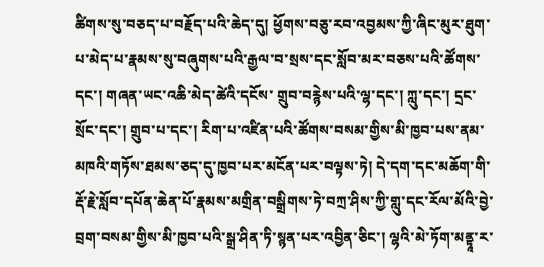ཚིགས་སུ་བཅད་པ་བརྗོད་པའི་ཆེད་དུ། ཕྱོགས་བཅུ་རབ་འབྱམས་ཀྱི་ཞིང་མུར་ཐུག་པ་མེད་པ་རྣམས་སུ་བཞུགས་པའི་རྒྱལ་བ་སྲས་དང་སློབ་མར་བཅས་པའི་ཚོགས་དང་། གཞན་ཡང་འཆི་མེད་ཚེའི་དངོས་ གྲུབ་བརྙེས་པའི་ལྷ་དང་། ཀླུ་དང་། དྲང་སྲོང་དང་། གྲུབ་པ་དང་། རིག་པ་འཛིན་པའི་ཚོགས་བསམ་གྱིས་མི་ཁྱབ་པས་ནམ་མཁའི་གཏོས་ཐམས་ཅད་དུ་ཁྱབ་པར་མངོན་པར་བལྟས་ཏེ། དེ་དག་དང་མཆོག་གི་རྡོ་རྗེ་སློབ་དཔོན་ཆེན་པོ་རྣམས་མགྲིན་བསྒྲིགས་ཏེ་བཀྲ་ཤིས་ཀྱི་གླུ་དང་རོལ་མོའི་བྱེ་ བྲག་བསམ་གྱིས་མི་ཁྱབ་པའི་སྒྲ་ཤིན་ཏི་སྙན་པར་འབྱིན་ཅིང་། ལྷའི་མེ་ཏོག་མནྟཱ་ར་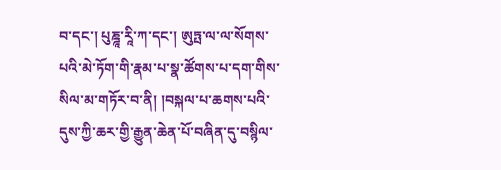བ་དང་། པུཎྜཱ་རཱི་ཀ་དང་། ཨུཏྤ་ལ་ལ་སོགས་པའི་མེ་ཏོག་གི་རྣམ་པ་སྣ་ཚོགས་པ་དག་གིས་སིལ་མ་གཏོར་བ་ནི། །བསྐལ་པ་ཆགས་པའི་དུས་ཀྱི་ཆར་གྱི་རྒྱུན་ཆེན་པོ་བཞིན་དུ་བསྙིལ་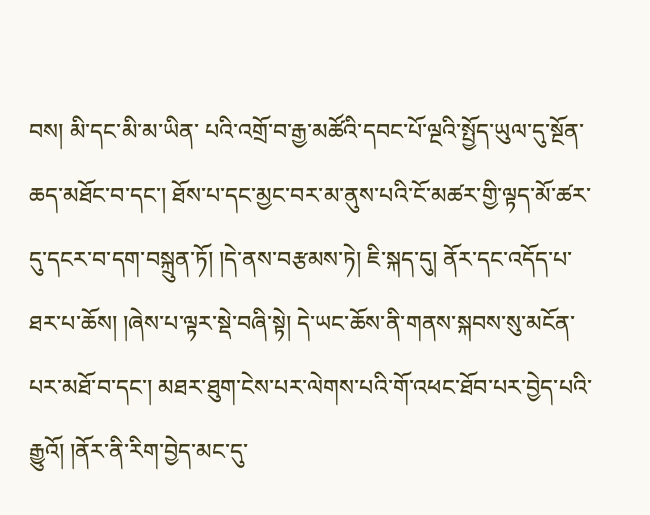བས། མི་དང་མི་མ་ཡིན་ པའི་འགྲོ་བ་རྒྱ་མཚོའི་དབང་པོ་ལྔའི་སྤྱོད་ཡུལ་དུ་སྔོན་ཆད་མཐོང་བ་དང་། ཐོས་པ་དང་མྱང་བར་མ་ནུས་པའི་ངོ་མཚར་གྱི་ལྟད་མོ་ཚར་དུ་དངར་བ་དག་བསྐྲུན་ཏོ། །དེ་ནས་བརྩམས་ཏེ། ཇི་སྐད་དུ། ནོར་དང་འདོད་པ་ཐར་པ་ཆོས། །ཞེས་པ་ལྟར་སྡེ་བཞི་སྟེ། དེ་ཡང་ཆོས་ནི་གནས་སྐབས་སུ་མངོན་ པར་མཐོ་བ་དང་། མཐར་ཐུག་ངེས་པར་ལེགས་པའི་གོ་འཕང་ཐོབ་པར་བྱེད་པའི་རྒྱུའོ། །ནོར་ནི་རིག་བྱེད་མང་དུ་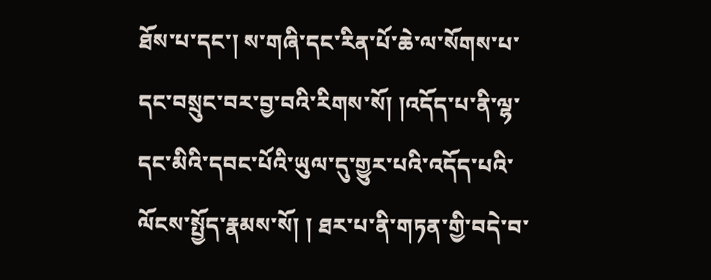ཐོས་པ་དང་། ས་གཞི་དང་རིན་པོ་ཆེ་ལ་སོགས་པ་དང་བསྲུང་བར་བྱ་བའི་རིགས་སོ། །འདོད་པ་ནི་ལྷ་དང་མིའི་དབང་པོའི་ཡུལ་དུ་གྱུར་པའི་འདོད་པའི་ལོངས་སྤྱོད་རྣམས་སོ། ། ཐར་པ་ནི་གཏན་གྱི་བདེ་བ་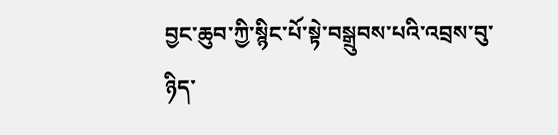བྱང་ཆུབ་ཀྱི་སྙིང་པོ་སྟེ་བསྒྲུབས་པའི་འབྲས་བུ་ཉིད་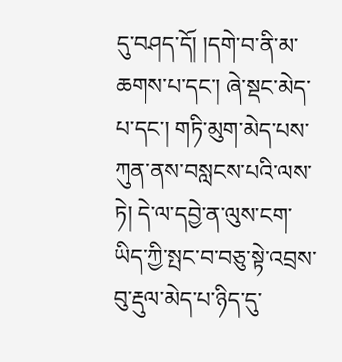དུ་བཤད་དོ། །དགེ་བ་ནི་མ་ཆགས་པ་དང་། ཞེ་སྡང་མེད་པ་དང་། གཏི་མུག་མེད་པས་ཀུན་ནས་བསླངས་པའི་ལས་ཏེ། དེ་ལ་དབྱེ་ན་ལུས་ངག་ཡིད་ཀྱི་སྤང་བ་བཅུ་སྟེ་འབྲས་བུ་རྡུལ་མེད་པ་ཉིད་དུ་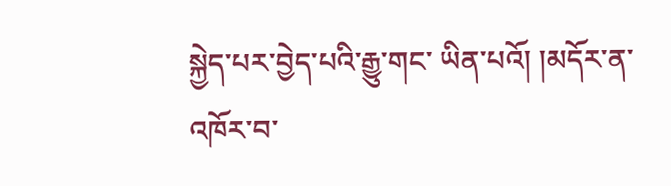སྐྱེད་པར་བྱེད་པའི་རྒྱུ་གང་ ཡིན་པའོ། །མདོར་ན་འཁོར་བ་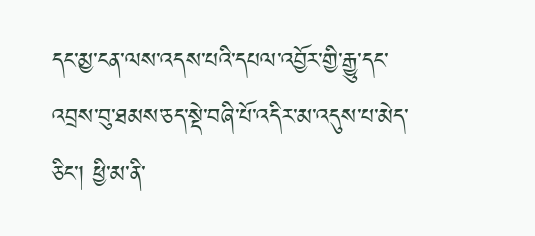དང་མྱ་ངན་ལས་འདས་པའི་དཔལ་འབྱོར་གྱི་རྒྱུ་དང་འབྲས་བུ་ཐམས་ཅད་སྡེ་བཞི་པོ་འདིར་མ་འདུས་པ་མེད་ཅིང་། ཕྱི་མ་ནི་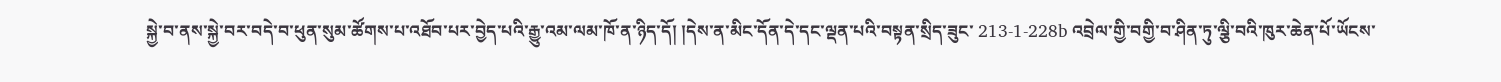སྐྱེ་བ་ནས་སྐྱེ་བར་བདེ་བ་ཕུན་སུམ་ཚོགས་པ་འཐོབ་པར་བྱེད་པའི་རྒྱུ་འམ་ལམ་ཁོ་ན་ཉིད་དོ། །དེས་ན་མིང་དོན་དེ་དང་ལྡན་པའི་བསྟན་སྲིད་ཟུང་ 213-1-228b འབྲེལ་གྱི་བགྱི་བ་ཤིན་ཏུ་ལྕི་བའི་ཁུར་ཆེན་པོ་ཡོངས་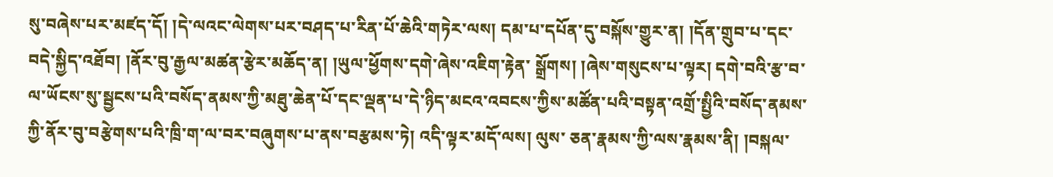སུ་བཞེས་པར་མཛད་དོ། །དེ་ལའང་ལེགས་པར་བཤད་པ་རིན་པོ་ཆེའི་གཏེར་ལས། དམ་པ་དཔོན་དུ་བསྐོས་གྱུར་ན། །དོན་གྲུབ་པ་དང་བདེ་སྐྱིད་འཐོབ། །ནོར་བུ་རྒྱལ་མཚན་རྩེར་མཆོད་ན། །ཡུལ་ཕྱོགས་དགེ་ཞེས་འཇིག་རྟེན་ སྒྲོགས། །ཞེས་གསུངས་པ་ལྟར། དགེ་བའི་རྩ་བ་ལ་ཡོངས་སུ་སྦྱངས་པའི་བསོད་ནམས་ཀྱི་མཐུ་ཆེན་པོ་དང་ལྡན་པ་དེ་ཉིད་མངའ་འབངས་ཀྱིས་མཚོན་པའི་བསྟན་འགྲོ་སྤྱིའི་བསོད་ནམས་ཀྱི་ནོར་བུ་བརྩེགས་པའི་ཁྲི་ག་ལ་བར་བཞུགས་པ་ནས་བརྩམས་ཏེ། འདི་ལྟར་མདོ་ལས། ལུས་ ཅན་རྣམས་ཀྱི་ལས་རྣམས་ནི། །བསྐལ་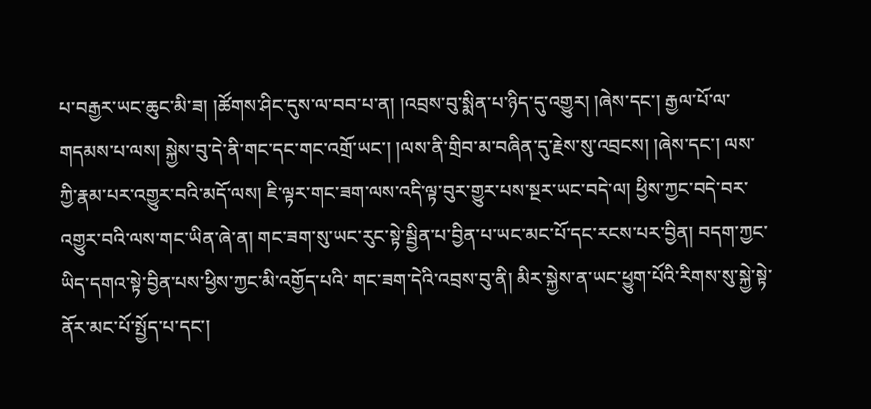པ་བརྒྱར་ཡང་ཆུང་མི་ཟ། །ཚོགས་ཤིང་དུས་ལ་བབ་པ་ན། །འབྲས་བུ་སྨིན་པ་ཉིད་དུ་འགྱུར། །ཞེས་དང་། རྒྱལ་པོ་ལ་གདམས་པ་ལས། སྐྱེས་བུ་དེ་ནི་གང་དང་གང་འགྲོ་ཡང་། །ལས་ནི་གྲིབ་མ་བཞིན་དུ་རྗེས་སུ་འབྲངས། །ཞེས་དང་། ལས་ཀྱི་རྣམ་པར་འགྱུར་བའི་མདོ་ལས། ཇི་ལྟར་གང་ཟག་ལས་འདི་ལྟ་བུར་གྱུར་པས་སྔར་ཡང་བདེ་ལ། ཕྱིས་ཀྱང་བདེ་བར་འགྱུར་བའི་ལས་གང་ཡིན་ཞེ་ན། གང་ཟག་སུ་ཡང་རུང་སྟེ་སྦྱིན་པ་བྱིན་པ་ཡང་མང་པོ་དང་རངས་པར་བྱིན། བདག་ཀྱང་ཡིད་དགའ་སྟེ་བྱིན་པས་ཕྱིས་ཀྱང་མི་འགྱོད་པའི་ གང་ཟག་དེའི་འབྲས་བུ་ནི། མིར་སྐྱེས་ན་ཡང་ཕྱུག་པོའི་རིགས་སུ་སྐྱེ་སྟེ་ནོར་མང་པོ་སྤྱོད་པ་དང་།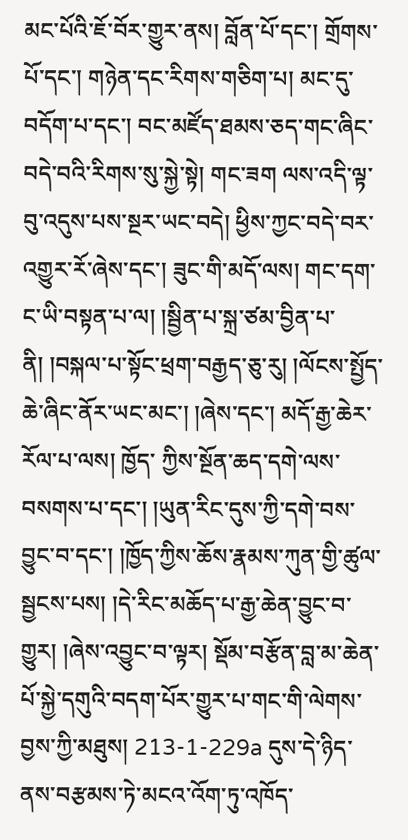མང་པོའི་ཇོ་བོར་གྱུར་ནས། བློན་པོ་དང་། གྲོགས་པོ་དང་། གཉེན་དང་རིགས་གཅིག་པ། མང་དུ་བདོག་པ་དང་། བང་མཛོད་ཐམས་ཅད་གང་ཞིང་བདེ་བའི་རིགས་སུ་སྐྱེ་སྟེ། གང་ཟག ལས་འདི་ལྟ་བུ་འདུས་པས་སྔར་ཡང་བདེ། ཕྱིས་ཀྱང་བདེ་བར་འགྱུར་རོ་ཞེས་དང་། ཟུང་གི་མདོ་ལས། གང་དག་ང་ཡི་བསྟན་པ་ལ། །སྦྱིན་པ་སྐྲ་ཙམ་བྱིན་པ་ནི། །བསྐལ་པ་སྟོང་ཕྲག་བརྒྱད་ཅུ་རུ། །ལོངས་སྤྱོད་ཆེ་ཞིང་ནོར་ཡང་མང་། །ཞེས་དང་། མདོ་རྒྱ་ཆེར་རོལ་པ་ལས། ཁྱོད་ ཀྱིས་སྔོན་ཆད་དགེ་ལས་བསགས་པ་དང་། །ཡུན་རིང་དུས་ཀྱི་དགེ་བས་བྱུང་བ་དང་། །ཁྱོད་ཀྱིས་ཆོས་རྣམས་ཀུན་གྱི་ཚུལ་སྦྱངས་པས། །དེ་རིང་མཆོད་པ་རྒྱ་ཆེན་བྱུང་བ་གྱུར། །ཞེས་འབྱུང་བ་ལྟར། སྡོམ་བརྩོན་བླ་མ་ཆེན་པོ་སྐྱེ་དགུའི་བདག་པོར་གྱུར་པ་གང་གི་ལེགས་བྱས་ཀྱི་མཐུས། 213-1-229a དུས་དེ་ཉིད་ནས་བརྩམས་ཏེ་མངའ་འོག་ཏུ་འཁོད་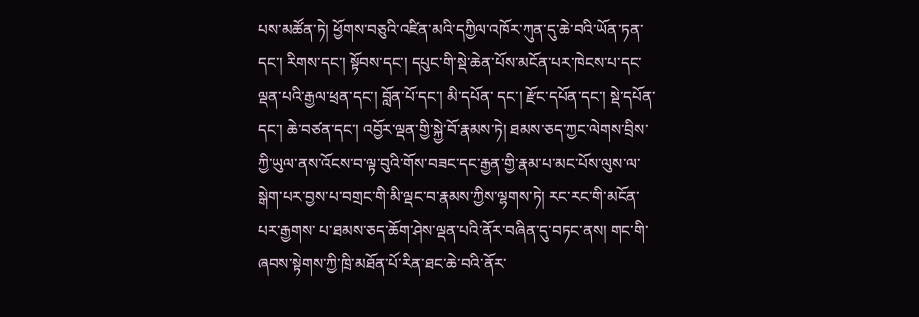པས་མཚོན་ཏེ། ཕྱོགས་བཅུའི་འཛིན་མའི་དཀྱིལ་འཁོར་ཀུན་དུ་ཆེ་བའི་ཡོན་ཏན་དང་། རིགས་དང་། སྟོབས་དང་། དཔུང་གི་སྡེ་ཆེན་པོས་མངོན་པར་ཁེངས་པ་དང་ལྡན་པའི་རྒྱལ་ཕྲན་དང་། བློན་པོ་དང་། མི་དཔོན་ དང་། རྫོང་དཔོན་དང་། སྡེ་དཔོན་དང་། ཆེ་བཙན་དང་། འབྱོར་ལྡན་གྱི་སྐྱེ་བོ་རྣམས་ཏེ། ཐམས་ཅད་ཀྱང་ལེགས་བྲིས་ཀྱི་ཡུལ་ནས་འོངས་བ་ལྟ་བུའི་གོས་བཟང་དང་རྒྱན་གྱི་རྣམ་པ་མང་པོས་ལུས་ལ་སྒེག་པར་བྱས་པ་བགྲང་གི་མི་ལྡང་བ་རྣམས་ཀྱིས་ལྷགས་ཏེ། རང་རང་གི་མངོན་པར་རྒྱགས་ པ་ཐམས་ཅད་ཆོག་ཤེས་ལྡན་པའི་ནོར་བཞིན་དུ་བཏང་ནས། གང་གི་ཞབས་སྟེགས་ཀྱི་ཁྲི་མཐོན་པོ་རིན་ཐང་ཆེ་བའི་ནོར་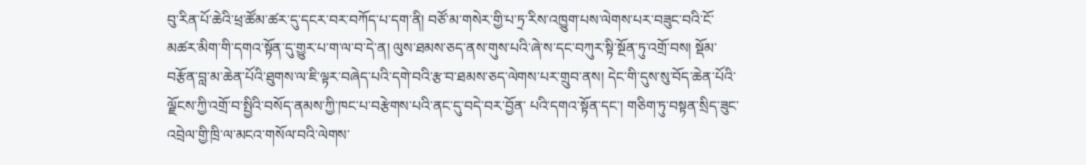བུ་རིན་པོ་ཆེའི་ཕྲ་ཚོམ་ཚར་དུ་དངར་བར་བཀོད་པ་དག་ནི། བཙོ་མ་གསེར་གྱི་པ་ཏྲ་རིས་འཁྱུག་པས་ལེགས་པར་བཟུང་བའི་ངོ་མཚར་མིག་གི་དགའ་སྟོན་དུ་གྱུར་པ་ག་ལ་བ་དེ་ན། ལུས་ཐམས་ཅད་ནས་གུས་པའི་ཞེ་ས་དང་བཀུར་སྟི་སྔོན་ཏུ་འགྲོ་བས། སྡོམ་བརྩོན་བླ་མ་ཆེན་པོའི་ཐུགས་ལ་ཇི་ལྟར་བཞེད་པའི་དགེ་བའི་རྩ་བ་ཐམས་ཅད་ལེགས་པར་གྲུབ་ནས། དེང་གི་དུས་སུ་བོད་ཆེན་པོའི་ལྗོངས་ཀྱི་འགྲོ་བ་སྤྱིའི་བསོད་ནམས་ཀྱི་ཁང་པ་བརྩེགས་པའི་ནང་དུ་བདེ་བར་བྱོན་ པའི་དགའ་སྟོན་དང་། གཅིག་ཏུ་བསྟན་སྲིད་ཟུང་འབྲེལ་གྱི་ཁྲི་ལ་མངའ་གསོལ་བའི་ལེགས་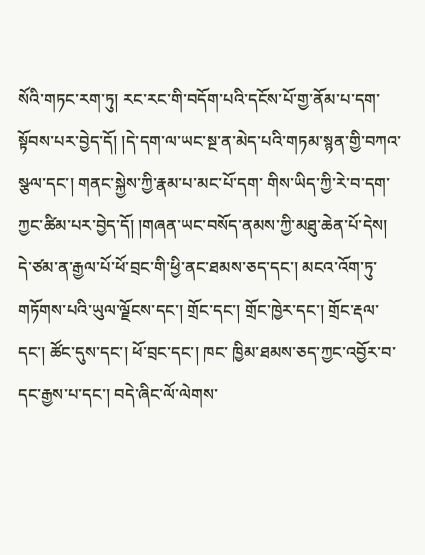སོའི་གཏང་རག་ཏུ། རང་རང་གི་བདོག་པའི་དངོས་པོ་གྱ་ནོམ་པ་དག་སྟོབས་པར་བྱེད་དོ། །དེ་དག་ལ་ཡང་སྔ་ན་མེད་པའི་གཏམ་སྙན་གྱི་བཀའ་སྩལ་དང་། གནང་སྐྱེས་ཀྱི་རྣམ་པ་མང་པོ་དག་ གིས་ཡིད་ཀྱི་རེ་བ་དག་ཀྱང་ཚིམ་པར་བྱེད་དོ། །གཞན་ཡང་བསོད་ནམས་ཀྱི་མཐུ་ཆེན་པོ་དེས། དེ་ཙམ་ན་རྒྱལ་པོ་ཕོ་བྲང་གི་ཕྱི་ནང་ཐམས་ཅད་དང་། མངའ་འོག་ཏུ་གཏོགས་པའི་ཡུལ་ལྗོངས་དང་། གྲོང་དང་། གྲོང་ཁྱེར་དང་། གྲོང་རྡལ་དང་། ཚོང་དུས་དང་། ཕོ་བྲང་དང་། ཁང་ ཁྱིམ་ཐམས་ཅད་ཀྱང་འབྱོར་བ་དང་རྒྱས་པ་དང་། བདེ་ཞིང་ལོ་ལེགས་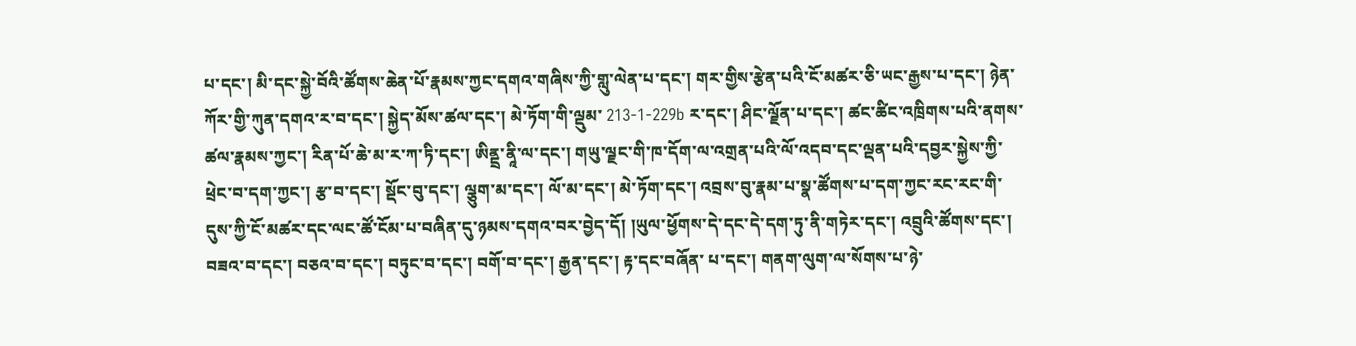པ་དང་། མི་དང་སྐྱེ་བོའི་ཚོགས་ཆེན་པོ་རྣམས་ཀྱང་དགའ་གཞིས་ཀྱི་གླུ་ལེན་པ་དང་། གར་གྱིས་རྩེན་པའི་ངོ་མཚར་ཅི་ཡང་རྒྱས་པ་དང་། ཉེན་ཀོར་གྱི་ཀུན་དགའ་ར་བ་དང་། སྐྱེད་མོས་ཚལ་དང་། མེ་ཏོག་གི་ལྡུམ་ 213-1-229b ར་དང་། ཤིང་ལྗོན་པ་དང་། ཚང་ཚིང་འཁྲིགས་པའི་ནགས་ཚལ་རྣམས་ཀྱང་། རིན་པོ་ཆེ་མ་ར་ཀ་ཏི་དང་། ཨིནྡྲ་ནཱི་ལ་དང་། གཡུ་ལྗང་གི་ཁ་དོག་ལ་འགྲན་པའི་ལོ་འདབ་དང་ལྡན་པའི་དབྱར་སྐྱེས་ཀྱི་ཕྲེང་བ་དག་ཀྱང་། རྩ་བ་དང་། སྡོང་བུ་དང་། ལྕུག་མ་དང་། ལོ་མ་དང་། མེ་ཏོག་དང་། འབྲས་བུ་རྣམ་པ་སྣ་ཚོགས་པ་དག་ཀྱང་རང་རང་གི་དུས་ཀྱི་ངོ་མཚར་དང་ལང་ཚོ་ངོམ་པ་བཞིན་དུ་ཉམས་དགའ་བར་བྱེད་དོ། །ཡུལ་ཕྱོགས་དེ་དང་དེ་དག་ཏུ་ནི་གཏེར་དང་། འབྲུའི་ཚོགས་དང་། བཟའ་བ་དང་། བཅའ་བ་དང་། བཏུང་བ་དང་། བགོ་བ་དང་། རྒྱན་དང་། རྟ་དང་བཞོན་ པ་དང་། གནག་ལུག་ལ་སོགས་པ་ཉེ་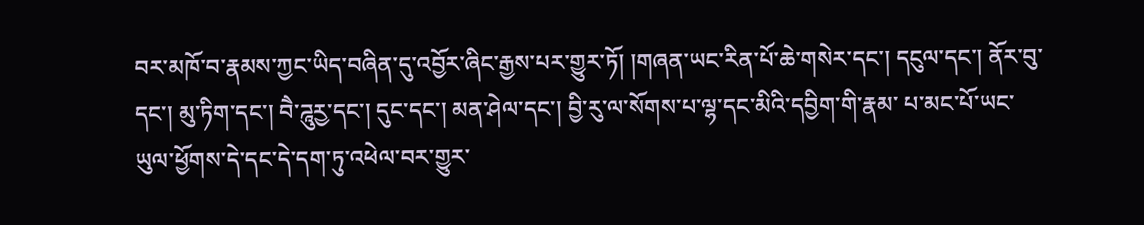བར་མཁོ་བ་རྣམས་ཀྱང་ཡིད་བཞིན་དུ་འབྱོར་ཞིང་རྒྱས་པར་གྱུར་ཏོ། །གཞན་ཡང་རིན་པོ་ཆེ་གསེར་དང་། དངུལ་དང་། ནོར་བུ་དང་། མུ་ཏིག་དང་། བཻ་ཌཱུརྱ་དང་། དུང་དང་། མན་ཤེལ་དང་། བྱི་རུ་ལ་སོགས་པ་ལྷ་དང་མིའི་དབྱིག་གི་རྣམ་ པ་མང་པོ་ཡང་ཡུལ་ཕྱོགས་དེ་དང་དེ་དག་ཏུ་འཕེལ་བར་གྱུར་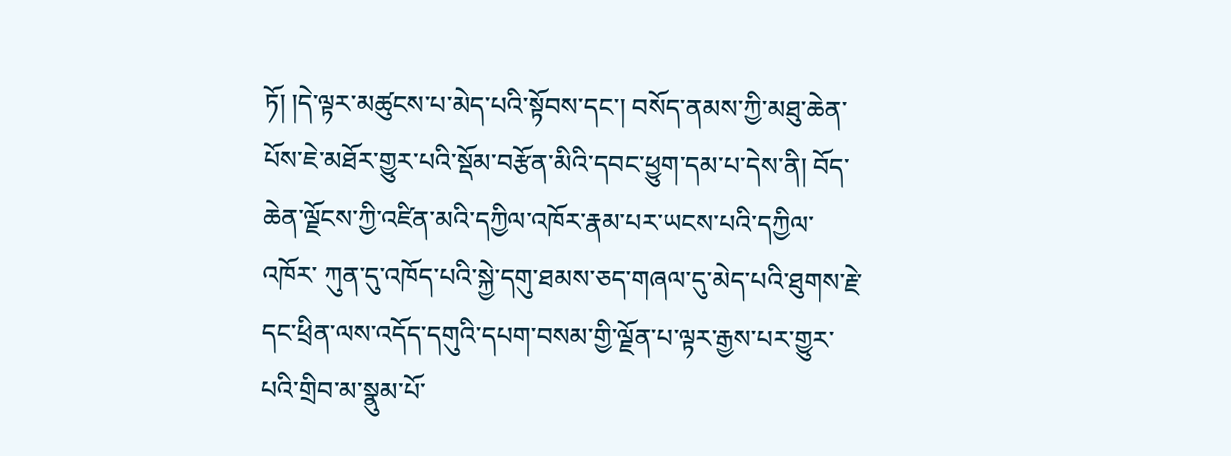ཏོ། །དེ་ལྟར་མཚུངས་པ་མེད་པའི་སྟོབས་དང་། བསོད་ནམས་ཀྱི་མཐུ་ཆེན་པོས་ཇེ་མཐོར་གྱུར་པའི་སྡོམ་བརྩོན་མིའི་དབང་ཕྱུག་དམ་པ་དེས་ནི། བོད་ཆེན་ལྗོངས་ཀྱི་འཛིན་མའི་དཀྱིལ་འཁོར་རྣམ་པར་ཡངས་པའི་དཀྱིལ་འཁོར་ ཀུན་དུ་འཁོད་པའི་སྐྱེ་དགུ་ཐམས་ཅད་གཞལ་དུ་མེད་པའི་ཐུགས་རྗེ་དང་ཕྲིན་ལས་འདོད་དགུའི་དཔག་བསམ་གྱི་ལྗོན་པ་ལྟར་རྒྱས་པར་གྱུར་པའི་གྲིབ་མ་སྣུམ་པོ་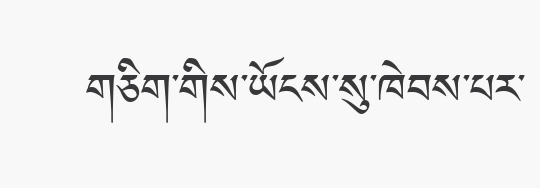གཅིག་གིས་ཡོངས་སུ་ཁེབས་པར་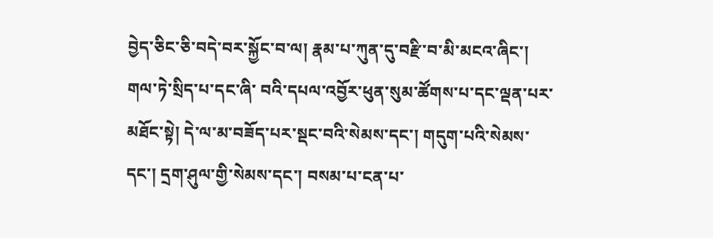བྱེད་ཅིང་ཅི་བདེ་བར་སྐྱོང་བ་ལ། རྣམ་པ་ཀུན་དུ་བརྫི་བ་མི་མངའ་ཞིང་། གལ་ཏེ་སྲིད་པ་དང་ཞི་ བའི་དཔལ་འབྱོར་ཕུན་སུམ་ཚོགས་པ་དང་ལྡན་པར་མཐོང་སྟེ། དེ་ལ་མ་བཟོད་པར་སྡང་བའི་སེམས་དང་། གདུག་པའི་སེམས་དང་། དྲག་ཤུལ་གྱི་སེམས་དང་། བསམ་པ་ངན་པ་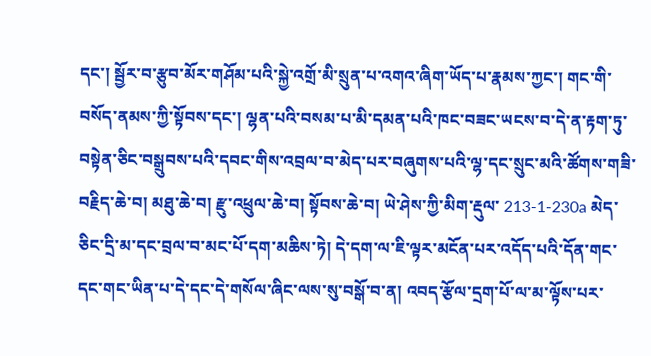དང་། སྦྱོར་བ་རྩུབ་མོར་གཤོམ་པའི་སྐྱེ་འགྲོ་མི་སྲུན་པ་འགའ་ཞིག་ཡོད་པ་རྣམས་ཀྱང་། གང་གི་ བསོད་ནམས་ཀྱི་སྟོབས་དང་། ལྷན་པའི་བསམ་པ་མི་དམན་པའི་ཁང་བཟང་ཡངས་བ་དེ་ན་རྟག་ཏུ་བསྟེན་ཅིང་བསྒྲུབས་པའི་དབང་གིས་འབྲལ་བ་མེད་པར་བཞུགས་པའི་ལྷ་དང་སྲུང་མའི་ཚོགས་གཟི་བརྗིད་ཆེ་བ། མཐུ་ཆེ་བ། རྫུ་འཕྲུལ་ཆེ་བ། སྟོབས་ཆེ་བ། ཡེ་ཤེས་ཀྱི་མིག་རྡུལ་ 213-1-230a མེད་ཅིང་དྲི་མ་དང་བྲལ་བ་མང་པོ་དག་མཆིས་ཏེ། དེ་དག་ལ་ཇི་ལྟར་མངོན་པར་འདོད་པའི་དོན་གང་དང་གང་ཡིན་པ་དེ་དང་དེ་གསོལ་ཞིང་ལས་སུ་བསྒོ་བ་ན། འབད་རྩོལ་དྲག་པོ་ལ་མ་ལྟོས་པར་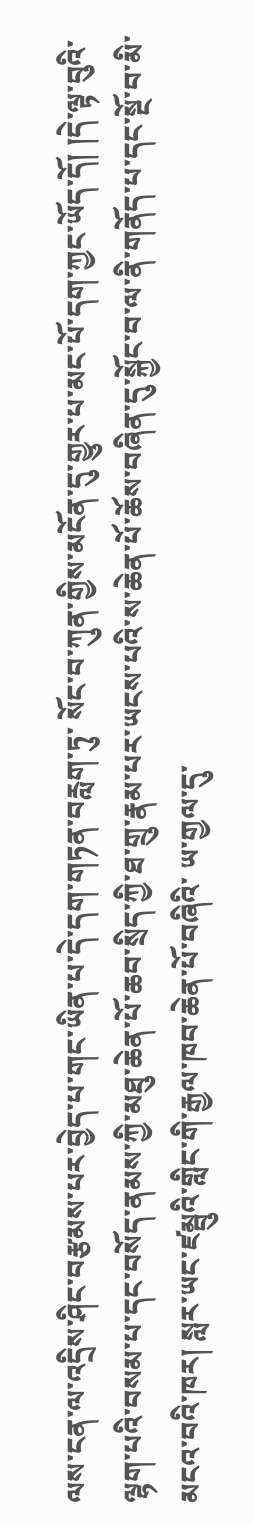ལས་ངན་ལ་འདྲིས་ཤིང་བརྩམས་པར་བྱེད་པ་གང་ཡིན་པ་དེ་དག་གཏན་བརླག་ཏུ་ སོང་བ་ཀུན་གྱིས་མངོན་དུ་གྱུར་པ་མང་པོ་དག་ཀྱང་ཡོད་དོ། །དེ་ལྟ་བུའི་ལྷག་པའི་བསམ་པ་དང་བསོད་ནམས་ཀྱི་མཐུ་ཆེན་པོ་ཆབ་སྲིད་ཀྱི་ཐ་གྲུ་རྣམ་པར་ཡངས་པའི་ས་ཆེན་པོ་ཆོས་བཞིན་དུ་སྐྱོང་བ་ལ་ནི་གནོད་པ་དང་སྔོ་བ་མི་མངའ་བའི་ཁར། སླར་ཡང་ཛམྦུའི་གླིང་གི་རྒྱལ་ཁབ་ཆེན་པོ་བཞིའི་ ཡ་གྱལ་དུ་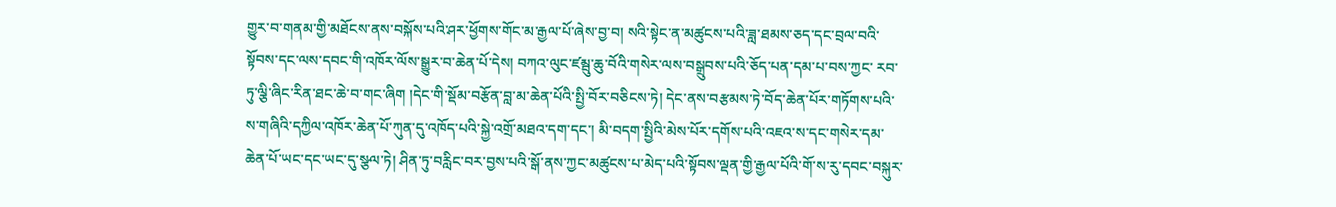གྱུར་བ་གནམ་གྱི་མཐོངས་ནས་བསྐོས་པའི་ཤར་ཕྱོགས་གོང་མ་རྒྱལ་པོ་ཞེས་བྱ་བ། སའི་སྟེང་ན་མཚུངས་པའི་ཟླ་ཐམས་ཅད་དང་བྲལ་བའི་སྟོབས་དང་ལས་དབང་གི་འཁོར་ལོས་སྒྱུར་བ་ཆེན་པོ་དེས། བཀའ་ལུང་ཛམྦུ་ཆུ་བོའི་གསེར་ལས་བསྒྲུབས་པའི་ཅོད་པན་དམ་པ་བས་ཀྱང་ རབ་ཏུ་ལྕི་ཞིང་རིན་ཐང་ཆེ་བ་གང་ཞིག །དེང་གི་སྡོམ་བརྩོན་བླ་མ་ཆེན་པོའི་སྤྱི་བོར་བཅིངས་ཏེ། དེང་ནས་བརྩམས་ཏེ་བོད་ཆེན་པོར་གཏོགས་པའི་ས་གཞིའི་དཀྱིལ་འཁོར་ཆེན་པོ་ཀུན་དུ་འཁོད་པའི་སྐྱེ་འགྲོ་མཐའ་དག་དང་། མི་བདག་སྤྱིའི་མེས་པོར་དགོས་པའི་འཇའ་ས་དང་གསེར་དམ་ ཆེན་པོ་ཡང་དང་ཡང་དུ་སྩལ་ཏེ། ཤིན་ཏུ་བརླིང་བར་བྱས་པའི་སྒོ་ནས་ཀྱང་མཚུངས་པ་མེད་པའི་སྟོབས་ལྡན་གྱི་རྒྱལ་པོའི་གོ་ས་རུ་དབང་བསྐུར་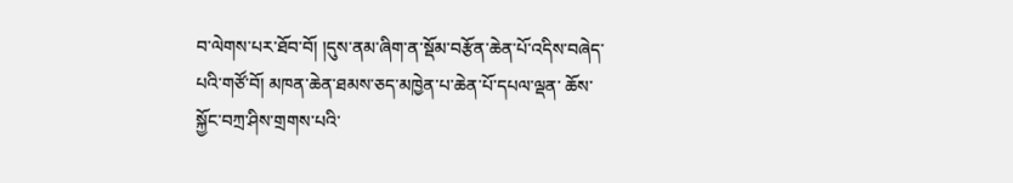བ་ལེགས་པར་ཐོབ་བོ། །དུས་ནམ་ཞིག་ན་སྡོམ་བརྩོན་ཆེན་པོ་འདིས་བཞེད་པའི་གཙོ་བོ། མཁན་ཆེན་ཐམས་ཅད་མཁྱེན་པ་ཆེན་པོ་དཔལ་ལྡན་ ཆོས་སྐྱོང་བཀྲ་ཤིས་གྲགས་པའི་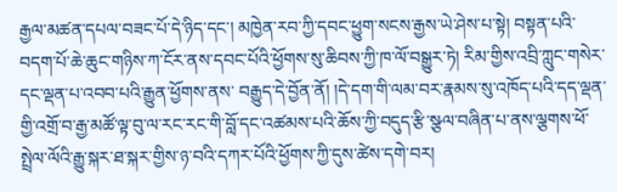རྒྱལ་མཚན་དཔལ་བཟང་པོ་དེ་ཉིད་དང་། མཁྱེན་རབ་ཀྱི་དབང་ཕྱུག་སངས་རྒྱས་ཡེ་ཤེས་པ་སྟེ། བསྟན་པའི་བདག་པོ་ཆེ་ཆུང་གཉིས་ཀ་ངོར་ནས་དབང་པོའི་ཕྱོགས་སུ་ཆིབས་ཀྱི་ཁ་ལོ་བསྒྱུར་ཏེ། རིམ་གྱིས་འབྲི་ཀླུང་གསེར་དང་ལྡན་པ་འབབ་པའི་རྒྱུན་ཕྱོགས་ནས་ བརྒྱུད་དེ་བྱོན་ནོ། །དེ་དག་གི་ལམ་བར་རྣམས་སུ་འཁོད་པའི་དད་ལྡན་གྱི་འགྲོ་བ་རྒྱ་མཚོ་ལྟ་བུ་ལ་རང་རང་གི་བློ་དང་འཚམས་པའི་ཆོས་ཀྱི་བདུད་རྩི་སྩལ་བཞིན་པ་ནས་ལྕགས་ཕོ་སྤྲེལ་ལོའི་རྒྱུ་སྐར་ཐ་སྐར་གྱིས་ཉ་བའི་དཀར་པོའི་ཕྱོགས་ཀྱི་དུས་ཚེས་དགེ་བར།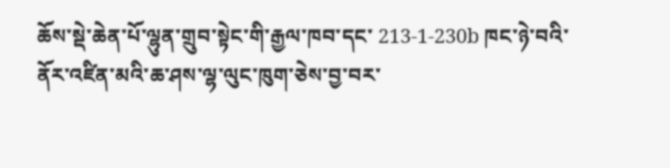ཆོས་སྡེ་ཆེན་པོ་ལྷུན་གྲུབ་སྟེང་གི་རྒྱལ་ཁབ་དང་ 213-1-230b ཁང་ཉེ་བའི་ནོར་འཛིན་མའི་ཆ་ཤས་ལྷ་ལུང་ཁུག་ཅེས་བྱ་བར་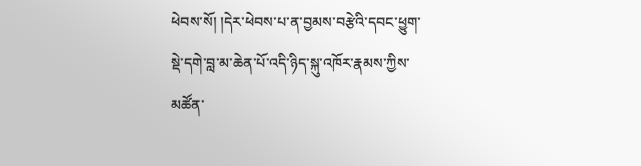ཕེབས་སོ། །དེར་ཕེབས་པ་ན་བྱམས་བརྩེའི་དབང་ཕྱུག་སྡེ་དགེ་བླ་མ་ཆེན་པོ་འདི་ཉིད་སྐུ་འཁོར་རྣམས་ཀྱིས་མཚོན་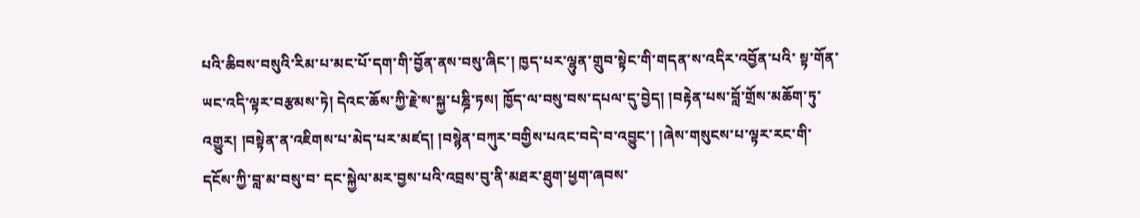པའི་ཆིབས་བསུའི་རིམ་པ་མང་པོ་དག་གི་བྱོན་ནས་བསུ་ཞིང་། ཁྱད་པར་ལྷུན་གྲུབ་སྟེང་གི་གདན་ས་འདིར་འབྱོན་པའི་ སྟ་གོན་ཡང་འདི་ལྟར་བརྩམས་ཏེ། དེའང་ཆོས་ཀྱི་རྗེ་ས་སྐྱ་པཎྜི་ཏས། ཁྱོད་ལ་བསུ་བས་དཔལ་དུ་བྱེད། །བརྟེན་པས་བློ་གྲོས་མཆོག་ཏུ་འགྱུར། །བསྟེན་ན་འཇིགས་པ་མེད་པར་མཛད། །བསྙེན་བཀུར་བགྱིས་པའང་བདེ་བ་འབྱུང་། །ཞེས་གསུངས་པ་ལྟར་རང་གི་དངོས་ཀྱི་བླ་མ་བསུ་བ་ དང་སྐྱེལ་མར་བྱས་པའི་འབྲས་བུ་ནི་མཐར་ཐུག་ཕྱག་ཞབས་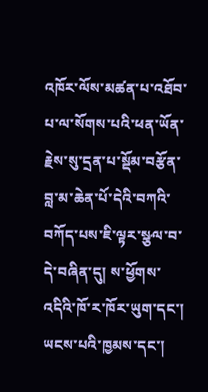འཁོར་ལོས་མཚན་པ་འཐོབ་པ་ལ་སོགས་པའི་ཕན་ཡོན་རྗེས་སུ་དྲན་པ་སྡོམ་བརྩོན་བླ་མ་ཆེན་པོ་དེའི་བཀའི་བཀོད་པས་ཇི་ལྟར་སྩལ་བ་དེ་བཞིན་དུ། ས་ཕྱོགས་འདིའི་ཁོ་ར་ཁོར་ཡུག་དང་། ཡངས་པའི་ཁྱམས་དང་།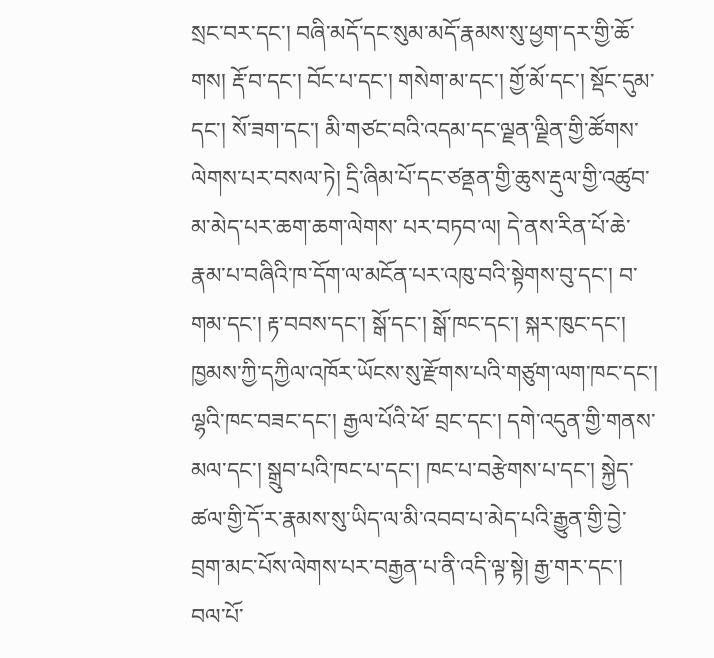སྲང་བར་དང་། བཞི་མདོ་དང་སུམ་མདོ་རྣམས་སུ་ཕྱག་དར་གྱི་ཆོ་གས། རྡོ་བ་དང་། བོང་པ་དང་། གསེག་མ་དང་། གྱོ་མོ་དང་། སྡོང་དུམ་དང་། སོ་ཟག་དང་། མི་གཙང་བའི་འདམ་དང་ལྗན་ལྗིན་གྱི་ཚོགས་ལེགས་པར་བསལ་ཏེ། དྲི་ཞིམ་པོ་དང་ཙནྡན་གྱི་ཆུས་རྡུལ་གྱི་འཚུབ་མ་མེད་པར་ཆག་ཆག་ལེགས་ པར་བཏབ་ལ། དེ་ནས་རིན་པོ་ཆེ་རྣམ་པ་བཞིའི་ཁ་དོག་ལ་མངོན་པར་འཁུ་བའི་སྟེགས་བུ་དང་། བ་གམ་དང་། རྟ་བབས་དང་། སྒོ་དང་། སྒོ་ཁང་དང་། སྐར་ཁུང་དང་། ཁྱམས་ཀྱི་དཀྱིལ་འཁོར་ཡོངས་སུ་རྫོགས་པའི་གཙུག་ལག་ཁང་དང་། ལྷའི་ཁང་བཟང་དང་། རྒྱལ་པོའི་ཕོ་ བྲང་དང་། དགེ་འདུན་གྱི་གནས་མལ་དང་། སྒྲུབ་པའི་ཁང་པ་དང་། ཁང་པ་བརྩེགས་པ་དང་། སྐྱེད་ཚལ་གྱི་དོ་ར་རྣམས་སུ་ཡིད་ལ་མི་འབབ་པ་མེད་པའི་རྒྱུན་གྱི་བྱེ་བྲག་མང་པོས་ལེགས་པར་བརྒྱན་པ་ནི་འདི་ལྟ་སྟེ། རྒྱ་གར་དང་། བལ་པོ་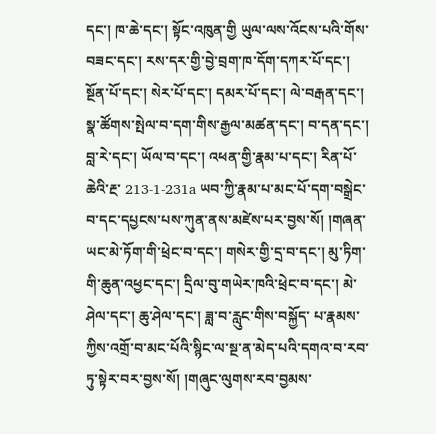དང་། ཁ་ཆེ་དང་། སྟོང་འཁུན་གྱི ཡུལ་ལས་འོངས་པའི་གོས་བཟང་དང་། རས་དར་གྱི་བྱེ་བྲག་ཁ་དོག་དཀར་པོ་དང་། སྔོན་པོ་དང་། སེར་པོ་དང་། དམར་པོ་དང་། ལེ་བརྒན་དང་། སྣ་ཚོགས་སྤེལ་བ་དག་གིས་རྒྱལ་མཚན་དང་། བ་དན་དང་། བླ་རེ་དང་། ཡོལ་བ་དང་། འཕན་གྱི་རྣམ་པ་དང་། རིན་པོ་ཆེའི་རྔ་ 213-1-231a ཡབ་ཀྱི་རྣམ་པ་མང་པོ་དག་བསྒྲེང་བ་དང་དཔྱངས་པས་ཀུན་ནས་མཛེས་པར་བྱས་སོ། །གཞན་ཡང་མེ་ཏོག་གི་ཕྲེང་བ་དང་། གསེར་གྱི་དྲ་བ་དང་། མུ་ཏིག་གི་ཆུན་འཕྱང་དང་། དྲིལ་བུ་གཡེར་ཁའི་ཕྲེང་བ་དང་། མེ་ཤེལ་དང་། ཆུ་ཤེལ་དང་། ཟླ་བ་རླུང་གིས་བསྐྱོད་ པ་རྣམས་ཀྱིས་འགྲོ་བ་མང་པོའི་སྙིང་ལ་སྔ་ན་མེད་པའི་དགའ་བ་རབ་ཏུ་སྟེར་བར་བྱས་སོ། །གཞུང་ལུགས་རབ་བྱམས་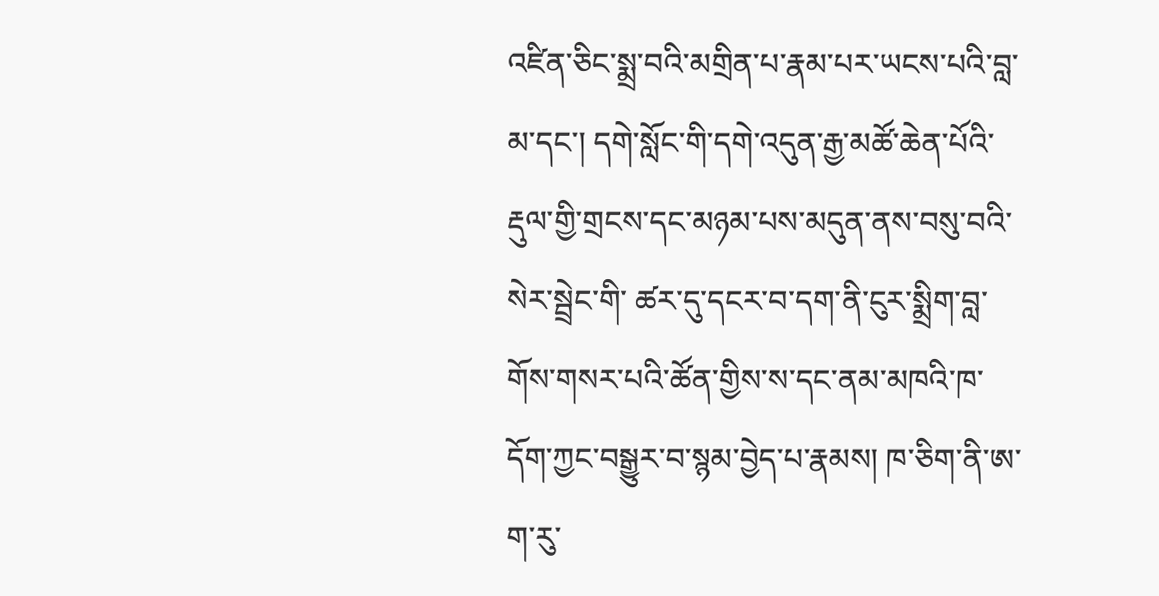འཛིན་ཅིང་སྨྲ་བའི་མགྲིན་པ་རྣམ་པར་ཡངས་པའི་བླ་མ་དང་། དགེ་སློང་གི་དགེ་འདུན་རྒྱ་མཚོ་ཆེན་པོའི་རྡུལ་གྱི་གྲངས་དང་མཉམ་པས་མདུན་ནས་བསུ་བའི་སེར་སྦྲེང་གི་ ཚར་དུ་དངར་བ་དག་ནི་ངུར་སྨྲིག་བླ་གོས་གསར་པའི་ཚོན་གྱིས་ས་དང་ནམ་མཁའི་ཁ་དོག་ཀྱང་བསྒྱུར་བ་སྙམ་བྱེད་པ་རྣམས། ཁ་ཅིག་ནི་ཨ་ག་རུ་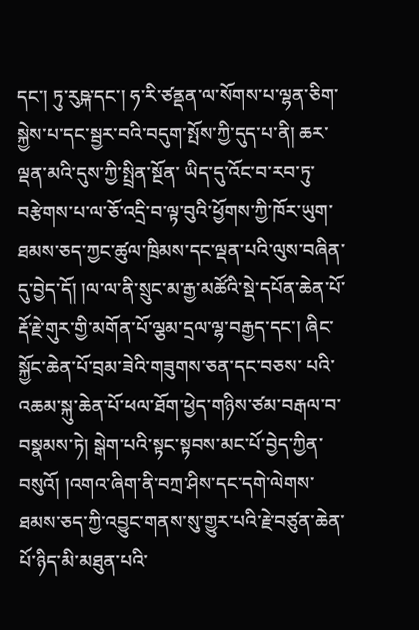དང་། ཏུ་རུཥྐ་དང་། ཧ་རི་ཙནྡན་ལ་སོགས་པ་ལྷན་ཅིག་སྐྱེས་པ་དང་སྦྱར་བའི་བདུག་སྤོས་ཀྱི་དུད་པ་ནི། ཆར་ལྡན་མའི་དུས་ཀྱི་སྤྲིན་སྔོན་ ཡིད་དུ་འོང་བ་རབ་ཏུ་བརྩེགས་པ་ལ་ཅོ་འདྲི་བ་ལྟ་བུའི་ཕྱོགས་ཀྱི་ཁོར་ཡུག་ཐམས་ཅད་ཀྱང་ཚུལ་ཁྲིམས་དང་ལྡན་པའི་ལུས་བཞིན་དུ་བྱེད་དོ། །ལ་ལ་ནི་སྲུང་མ་རྒྱ་མཚོའི་སྡེ་དཔོན་ཆེན་པོ་རྡོ་རྗེ་གུར་གྱི་མགོན་པོ་ལྕམ་དྲལ་ལྷ་བརྒྱད་དང་། ཞིང་སྐྱོང་ཆེན་པོ་བྲམ་ཟེའི་གཟུགས་ཅན་དང་བཅས་ པའི་འཆམ་སྐུ་ཆེན་པོ་ཕལ་ཐོག་ཕྱེད་གཉིས་ཙམ་བརྒལ་བ་བསྣམས་ཏེ། སྒེག་པའི་སྟང་སྟབས་མང་པོ་བྱེད་ཀྱིན་བསུའོ། །འགའ་ཞིག་ནི་བཀྲ་ཤིས་དང་དགེ་ལེགས་ཐམས་ཅད་ཀྱི་འབྱུང་གནས་སུ་གྱུར་པའི་རྗེ་བཙུན་ཆེན་པོ་ཉིད་མི་མཐུན་པའི་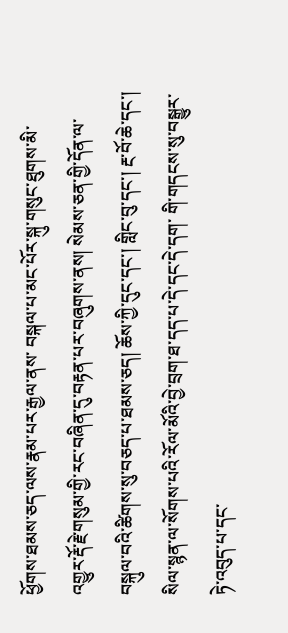ཕྱོགས་ཐམས་ཅད་ལས་རྣམ་པར་རྒྱལ་ནས་ བསྐལ་པ་མང་པོར་སྐུ་གསུང་ཐུགས་མི་འགྱུར་རྡོ་རྗེ་གསུམ་གྱི་རང་བཞིན་དུ་བརྟན་པར་བཞུགས་ནས། སེམས་ཅན་གྱི་དོན་ལ་བསྐུལ་བའི་ཚིགས་སུ་བཅད་པ་ཐམས་ཅད། ཆོས་ཀྱི་དུང་དང་། གླིང་བུ་དང་། རྔ་བོ་ཆེ་དང་། སིལ་སྙན་ལ་སོགས་པའི་རོལ་མོའི་བྱེ་བྲག་ཐ་དད་པ་དེ་དང་དེ་དག་ གི་གདངས་སུ་བསྒྱུར་ཏེ་འབུད་པ་དང་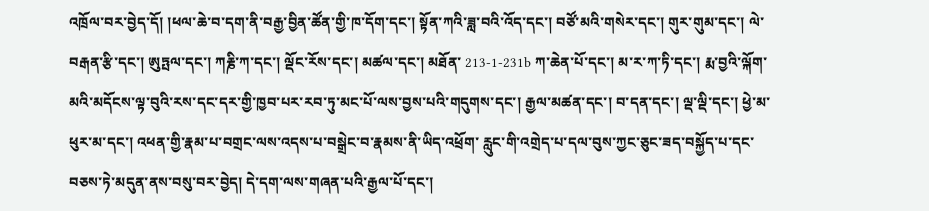འཁྲོལ་བར་བྱེད་དོ། །ཕལ་ཆེ་བ་དག་ནི་བརྒྱ་བྱིན་ཚོན་གྱི་ཁ་དོག་དང་། སྟོན་ཀའི་ཟླ་བའི་འོད་དང་། བཙོ་མའི་གསེར་དང་། གུར་གུམ་དང་། ལེ་བརྒན་རྩི་དང་། ཨུཏྤལ་དང་། ཀརྞི་ཀ་དང་། ལྡོང་རོས་དང་། མཚལ་དང་། མཐོན་ 213-1-231b ཀ་ཆེན་པོ་དང་། མ་ར་ཀ་ཏི་དང་། རྨ་བྱའི་ལྐོག་མའི་མདོངས་ལྟ་བུའི་རས་དང་དར་གྱི་ཁྱབ་པར་རབ་ཏུ་མང་པོ་ལས་བྱས་པའི་གདུགས་དང་། རྒྱལ་མཚན་དང་། བ་དན་དང་། ལྡ་ལྡི་དང་། ཕྱེ་མ་ཕུར་མ་དང་། འཕན་གྱི་རྣམ་པ་བགྲང་ལས་འདས་པ་བསྒྲེང་བ་རྣམས་ནི་ཡིད་འཕྲོག་ རླུང་གི་འགྲེད་པ་དལ་བུས་ཀྱང་ཅུང་ཟད་བསྐྱོད་པ་དང་བཅས་ཏེ་མདུན་ནས་བསུ་བར་བྱེད། དེ་དག་ལས་གཞན་པའི་རྒྱལ་པོ་དང་།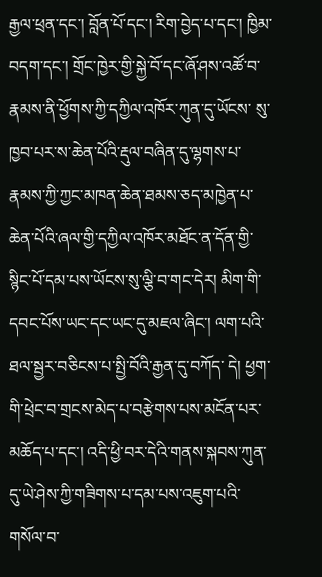རྒྱལ་ཕྲན་དང་། བློན་པོ་དང་། རིག་བྱེད་པ་དང་། ཁྱིམ་བདག་དང་། གྲོང་ཁྱེར་གྱི་སྐྱེ་བོ་དང་ཞོ་ཤས་འཚོ་བ་རྣམས་ནི་ཕྱོགས་ཀྱི་དཀྱིལ་འཁོར་ཀུན་དུ་ཡོངས་ སུ་ཁྱབ་པར་ས་ཆེན་པོའི་རྡུལ་བཞིན་དུ་ལྷགས་པ་རྣམས་ཀྱི་ཀྱང་མཁན་ཆེན་ཐམས་ཅད་མཁྱེན་པ་ཆེན་པོའི་ཞལ་གྱི་དཀྱིལ་འཁོར་མཐོང་ན་དོན་གྱི་སྙིང་པོ་དམ་པས་ཡོངས་སུ་ལྕི་བ་གང་དེར། མིག་གི་དབང་པོས་ཡང་དང་ཡང་དུ་མཇལ་ཞིང་། ལག་པའི་ཐལ་སྦྱར་བཅིངས་པ་སྤྱི་བོའི་རྒྱན་དུ་བཀོད་ དེ། ཕྱག་གི་ཕྲེང་བ་གྲངས་མེད་པ་བརྩེགས་པས་མངོན་པར་མཆོད་པ་དང་། འདི་ཕྱི་བར་དེའི་གནས་སྐབས་ཀུན་དུ་ཡེ་ཤེས་ཀྱི་གཟིགས་པ་དམ་པས་འཇུག་པའི་གསོལ་བ་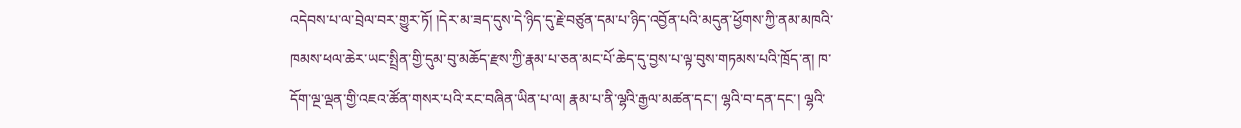འདེབས་པ་ལ་བྲེལ་བར་གྱུར་ཏོ། །དེར་མ་ཟད་དུས་དེ་ཉིད་དུ་རྗེ་བཙུན་དམ་པ་ཉིད་འབྱོན་པའི་མདུན་ཕྱོགས་ཀྱི་ནམ་མཁའི་ ཁམས་ཕལ་ཆེར་ཡང་སྤྲིན་གྱི་དུམ་བུ་མཆོད་རྫས་ཀྱི་རྣམ་པ་ཅན་མང་པོ་ཆེད་དུ་བྱས་པ་ལྟ་བུས་གཏམས་པའི་ཁྲོད་ན། ཁ་དོག་ལྔ་ལྡན་གྱི་འཇའ་ཚོན་གསར་པའི་རང་བཞིན་ཡིན་པ་ལ། རྣམ་པ་ནི་ལྷའི་རྒྱལ་མཚན་དང་། ལྷའི་བ་དན་དང་། ལྷའི་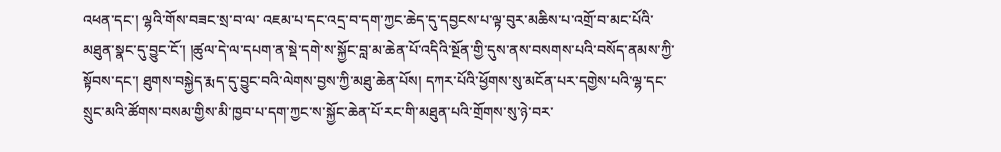འཕན་དང་། ལྷའི་གོས་བཟང་སྲ་བ་ལ་ འཇམ་པ་དང་འདྲ་བ་དག་ཀྱང་ཆེད་དུ་དབྱངས་པ་ལྟ་བུར་མཆིས་པ་འགྲོ་བ་མང་པོའི་མཐུན་སྣང་དུ་བྱུང་ངོ་། །ཚུལ་དེ་ལ་དཔག་ན་སྡེ་དགེ་ས་སྐྱོང་བླ་མ་ཆེན་པོ་འདིའི་སྔོན་གྱི་དུས་ནས་བསགས་པའི་བསོད་ནམས་ཀྱི་སྟོབས་དང་། ཐུགས་བསྐྱེད་རྨད་དུ་བྱུང་བའི་ལེགས་བྱས་ཀྱི་མཐུ་ཆེན་པོས། དཀར་པོའི་ཕྱོགས་སུ་མངོན་པར་དགྱེས་པའི་ལྷ་དང་སྲུང་མའི་ཚོགས་བསམ་གྱིས་མི་ཁྱབ་པ་དག་ཀྱང་ས་སྐྱོང་ཆེན་པོ་རང་གི་མཐུན་པའི་གྲོགས་སུ་ཉེ་བར་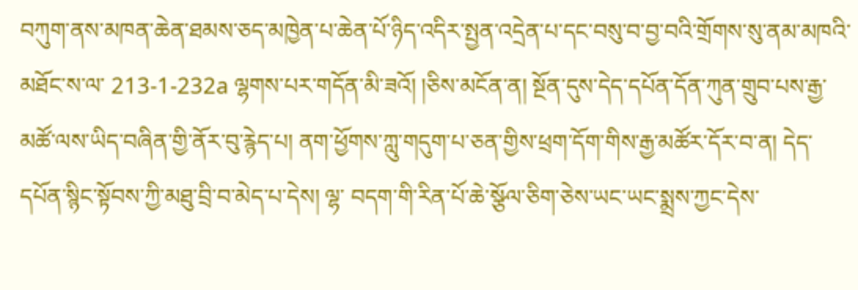བཀུག་ནས་མཁན་ཆེན་ཐམས་ཅད་མཁྱེན་པ་ཆེན་པོ་ཉིད་འདིར་སྤྱན་འདྲེན་པ་དང་བསུ་བ་བྱ་བའི་གྲོགས་སུ་ནམ་མཁའི་མཐོང་ས་ལ་ 213-1-232a ལྷགས་པར་གདོན་མི་ཟའོ། །ཅིས་མངོན་ན། སྔོན་དུས་དེད་དཔོན་དོན་ཀུན་གྲུབ་པས་རྒྱ་མཚོ་ལས་ཡིད་བཞིན་གྱི་ནོར་བུ་རྙེད་པ། ནག་ཕྱོགས་ཀླུ་གདུག་པ་ཅན་གྱིས་ཕྲག་དོག་གིས་རྒྱ་མཚོར་དོར་བ་ན། དེད་དཔོན་སྙིང་སྟོབས་ཀྱི་མཐུ་བྲི་བ་མེད་པ་དེས། ལྷ་ བདག་གི་རིན་པོ་ཆེ་སྩོལ་ཅིག་ཅེས་ཡང་ཡང་སྨྲས་ཀྱང་དེས་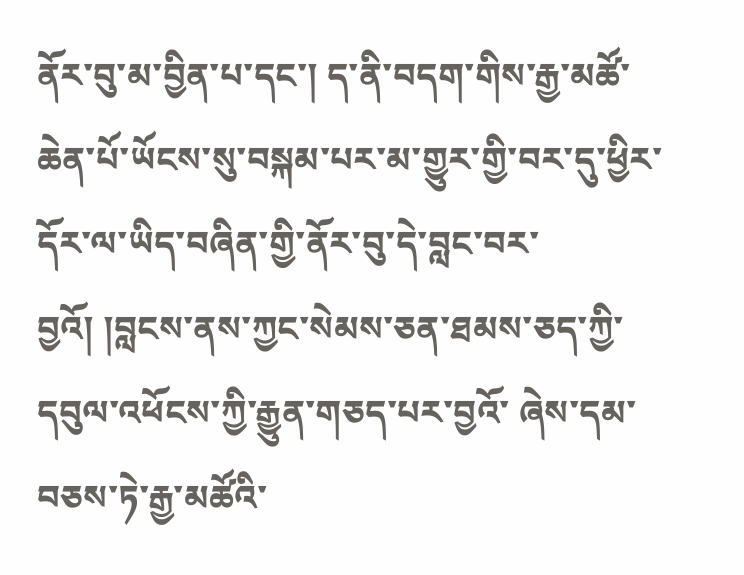ནོར་བུ་མ་བྱིན་པ་དང་། ད་ནི་བདག་གིས་རྒྱ་མཚོ་ཆེན་པོ་ཡོངས་སུ་བསྐམ་པར་མ་གྱུར་གྱི་བར་དུ་ཕྱིར་དོར་ལ་ཡིད་བཞིན་གྱི་ནོར་བུ་དེ་བླང་བར་བྱའོ། །བླངས་ནས་ཀྱང་སེམས་ཅན་ཐམས་ཅད་ཀྱི་དབུལ་འཕོངས་ཀྱི་རྒྱུན་གཅད་པར་བྱའོ་ ཞེས་དམ་བཅས་ཏེ་རྒྱ་མཚོའི་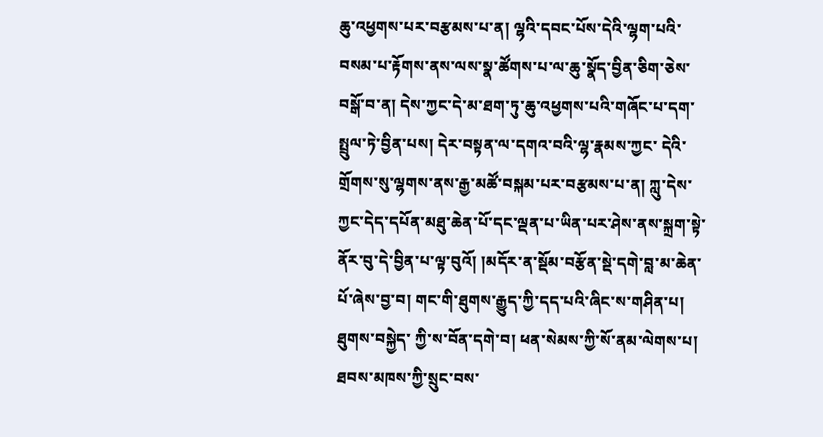ཆུ་འཕྱགས་པར་བརྩམས་པ་ན། ལྷའི་དབང་པོས་དེའི་ལྷག་པའི་བསམ་པ་རྟོགས་ནས་ལས་སྣ་ཚོགས་པ་ལ་ཆུ་སྣོད་བྱིན་ཅིག་ཅེས་བསྒོ་བ་ན། དེས་ཀྱང་དེ་མ་ཐག་ཏུ་ཆུ་འཕྱགས་པའི་གཞོང་པ་དག་སྤྲུལ་ཏེ་བྱིན་པས། དེར་བསྟན་ལ་དགའ་བའི་ལྷ་རྣམས་ཀྱང་ དེའི་གྲོགས་སུ་ལྷགས་ནས་རྒྱ་མཚོ་བསྐམ་པར་བརྩམས་པ་ན། ཀླུ་དེས་ཀྱང་དེད་དཔོན་མཐུ་ཆེན་པོ་དང་ལྡན་པ་ཡིན་པར་ཤེས་ནས་སྐྲག་སྟེ་ནོར་བུ་དེ་བྱིན་པ་ལྟ་བུའོ། །མདོར་ན་སྡོམ་བརྩོན་སྡེ་དགེ་བླ་མ་ཆེན་པོ་ཞེས་བྱ་བ། གང་གི་ཐུགས་རྒྱུད་ཀྱི་དད་པའི་ཞིང་ས་གཤིན་པ། ཐུགས་བསྐྱེད་ ཀྱི་ས་བོན་དགེ་བ། ཕན་སེམས་ཀྱི་སོ་ནམ་ལེགས་པ། ཐབས་མཁས་ཀྱི་སྲུང་བས་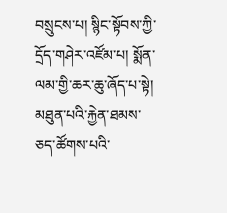བསྲུངས་པ། སྙིང་སྟོབས་ཀྱི་དྲོད་གཤེར་འཛོམ་པ། སྨོན་ལམ་གྱི་ཆར་ཆུ་ཞོད་པ་སྟེ། མཐུན་པའི་རྐྱེན་ཐམས་ཅད་ཚོགས་པའི་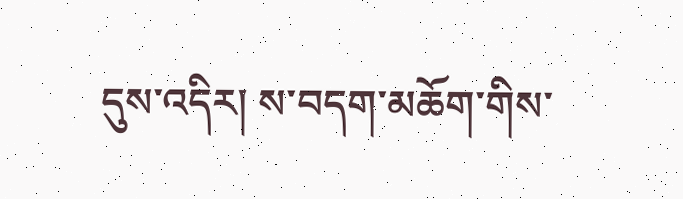དུས་འདིར། ས་བདག་མཆོག་གིས་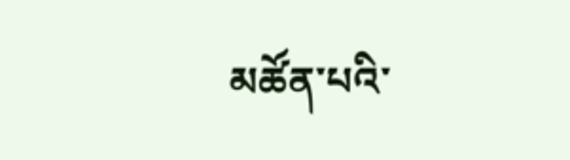མཚོན་པའི་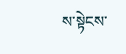ས་སྟེངས་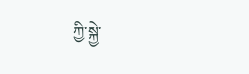ཀྱི་སྐྱེ་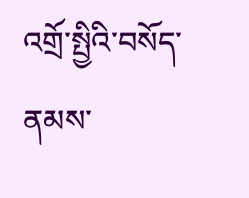འགྲོ་སྤྱིའི་བསོད་ནམས་